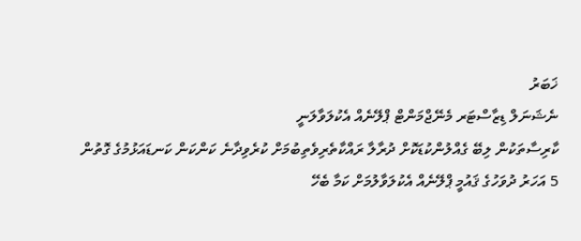ޚަބަރު
ނެޝަނަލް ޑިޒާސްޓަރ މެނޭޖްމަންޓް ޕްލޭނެއް އެކުލަވާލަނީ
ކާރިސާތަކުން ލިބޭ ގެއްލުންކުޑަކޮށް ދުރާލާ ރައްކާތެރިވެތިބުމަށް ކުރެވިދާނެ ކަންކަން ކަނޑައަޅުމުގެ ގޮތުން 5 އަހަރު ދުވަހުގެ ޤައުމީ ޕްލޭނެއް އެކުލަވާލުމަށް ކަމާ ބެހޭ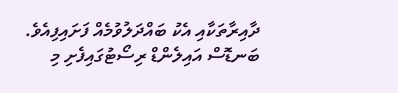ދާއިރާތަކާއި އެކު ބައްދަލުވުމެއް ފަށައިފިއެވެ.
ބަނޑޮސް އައިލެންޑް ރިސޯޓުގައިފެށި މި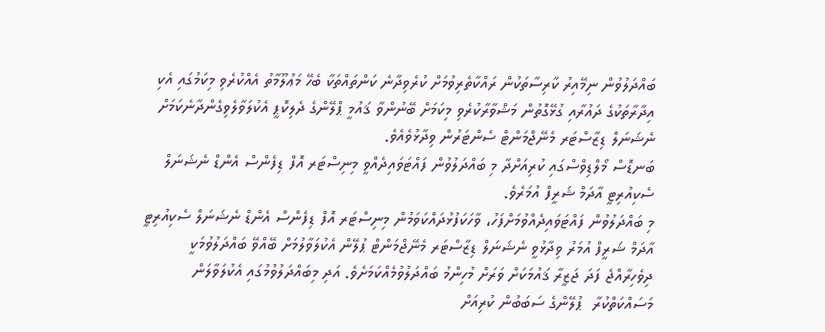ބައްދަލުވުން ނިމޭއިރު ކާރިސާތަކުން ރައްކާތެރިވުމަށް ކުރެވިދާނެ ކަންތައްތަކާ ބެހޭ މަޢުލޫމާތު އެއްކުރެވި މިކަމުގައި އެކި އިދާރާތަކުގެ ދައުރާއި ގުޅޭގޮތުން މަޝްވާރާކުރެވި މިކަމަށް ބޭނުންވާ ޤައުމީ ޕްލޭންގެ ދެލިކޮޕީ އެކުލަވާލެވިގެންދާނެކަމަށް ނެޝަނަލް ޑިޒާސްޓަރ މެނޭޖްމަންޓް ސެންޓަރުން ވިދާޅުވެއެވެ.
ބަނޑޮސް މޯލްޑިވްސްގައި ކުރިއަށްދާ މި ބައްދަލުވުން ފައްޓަވައިދެއްވީ މިނިސްޓަރ އޮފް ޑިފެންސް އެންޑް ނެޝަނަލް ސެކިއުރިޓީ އާދަމް ޝަރީފް އުމަރެވެ.
މި ބައްދަލުވުން ފައްޓަވައިދެއްވުމަށްފަހު، ވާހަކަފުޅުދައްކަވަމުން މިނިސްޓަރ އޮފް ޑިފެންސް އެންޑް ނެޝަނަލް ސެކިއުރިޓީ އާދަމް ޝަރީފް އުމަރު ވިދާޅުވީ ނެޝަނަލް ޑިޒާސްޓަރ މެނޭޖްމަންޓް ޕުލޭން އެކުލަވާލުމަށް ބޭއްވޭ ބައްދަލުވުމަކީ ދިވެހިރާއްޖެ ފަދަ ޖަޒީރާ ޤައުމަކަށް ވަރަށް މުހިންމު ބައްދަލުވުމެއްކަމަށެވެ. އަދި މިބައްދަލުވުމުގައި އެކުލަވާލަން މަސައްކަތްކުރާ  ޕުލޭންގެ ސަބަބުން ކުރިއަށް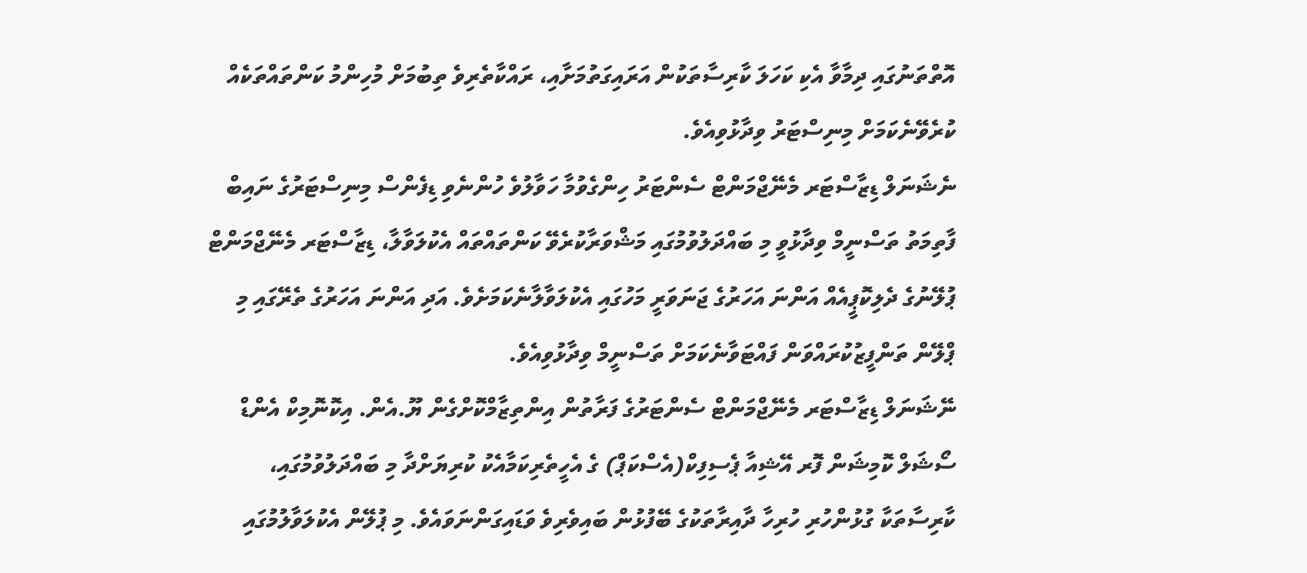އޮތްތަނުގައި ދިމާވާ އެކި ކަހަލަ ކާރިސާތަކުން އަރައިގަތުމަށާއި، ރައްކާތެރިވެ ތިބުމަށް މުހިންމު ކަންތައްތަކެއް ކުރެވޭނެކަމަށް މިނިސްޓަރު ވިދާޅުވިއެވެ.
ނެޝަނަލް ޑިޒާސްޓަރ މެނޭޖްމަންޓް ސެންޓަރު ހިންގެވުމާ ހަވާލުވެ ހުންނެވި ޑިފެންސް މިނިސްޓަރުގެ ނައިބް ފާތިމަތު ތަސްނީމް ވިދާޅުވީ މި ބައްދަލުވުމުގައި މަޝްވަރާކުރެވޭ ކަންތައްތައް އެކުލަވާލާ، ޑިޒާސްޓަރ މެނޭޖްމަންޓް ޕުލޭނުގެ ދެލިކޮޕީއެއް އަންނަ އަހަރުގެ ޖަނަވަރީ މަހުގައި އެކުލަވާލާނެކަމަށެވެ. އަދި އަންނަ އަހަރުގެ ތެރޭގައި މި ޕްލޭން ތަންފީޒުކުރައްވަން ފައްޓަވާނެކަމަށް ތަސްނީމް ވިދާޅުވިއެވެ.
ނޭޝަނަލް ޑިޒާސްޓަރ މެނޭޖްމަންޓް ސެންޓަރުގެ ފަރާތުން އިންތިޒާމްކޮށްގެން ޔޫ.އެން. އިކޮނޮމިކް އެންޑް ސޯޝަލް ކޮމިޝަން ފޮރ އޭޝިއާ ޕެސިފިކް(އެސްކަޕް) ގެ އެހީތެރިކަމާއެކު ކުރިޔަށްދާ މި ބައްދަލުވުމުގައި، ކާރިސާތަކާ ގުޅުންހުރި ހުރިހާ ދާއިރާތަކުގެ ބޭފުޅުން ބައިވެރިވެ ވަޑައިގަންނަވައެވެ. މި ޕުލޭން އެކުލަވާލުމުގައި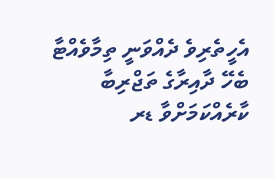އެހީތެރިވެ ދެއްވަނީ ތިމާވެއްޓާ ބެހޭ ދާއިރާގެ ތަޖްރިބާ ކާރެއްކަމަށްވާ ޑރ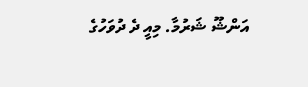އަންޝޫ ޝަރުމާ. މިއީ ދެ ދުވަހުގެ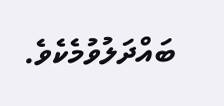ބައްދަލުވުމެކެވެ.